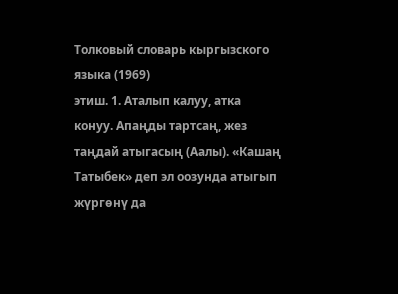Толковый словарь кыргызского языка (1969)
этиш. 1. Аталып калуу, атка конуу. Апаңды тартсаң, жез таңдай атыгасың (Аалы). «Кашаң Татыбек» деп эл оозунда атыгып жүргөнү да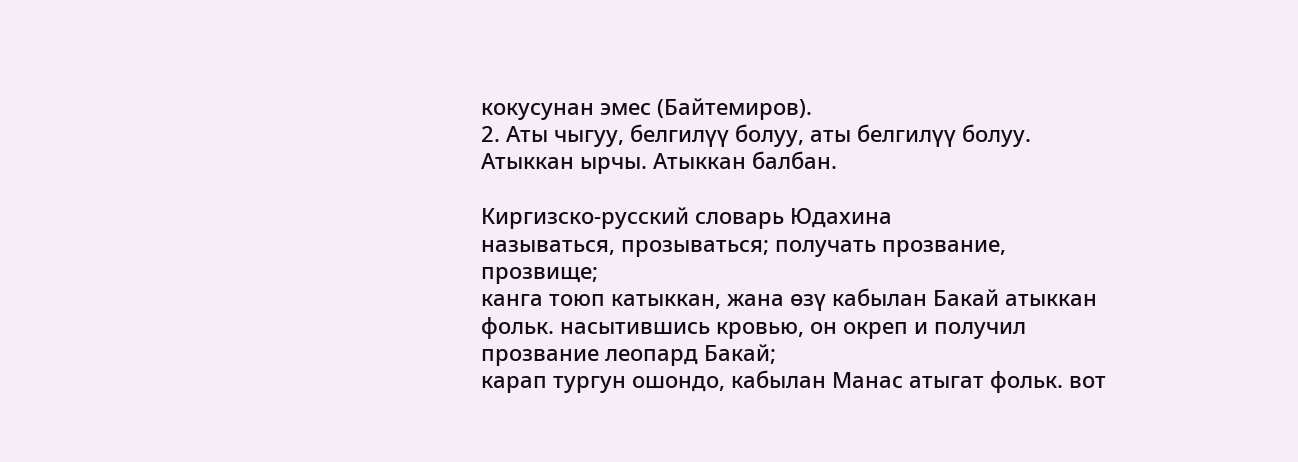кокусунан эмес (Байтемиров).
2. Аты чыгуу, белгилүү болуу, аты белгилүү болуу. Атыккан ырчы. Атыккан балбан.

Киргизско-русский словарь Юдахина
называться, прозываться; получать прозвание, прозвище;
канга тоюп катыккан, жана өзү кабылан Бакай атыккан фольк. насытившись кровью, он окреп и получил прозвание леопард Бакай;
карап тургун ошондо, кабылан Манас атыгат фольк. вот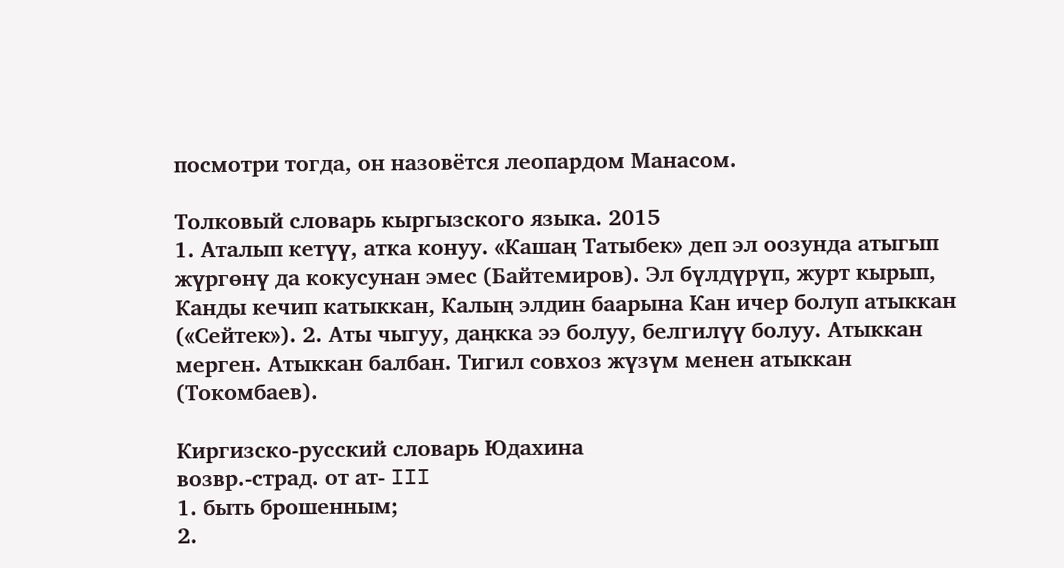посмотри тогда, он назовётся леопардом Манасом.

Толковый словарь кыргызского языка. 2015
1. Аталып кетүү, атка конуу. «Кашаң Татыбек» деп эл оозунда атыгып жүргөнү да кокусунан эмес (Байтемиров). Эл бүлдүрүп, журт кырып, Канды кечип катыккан, Калың элдин баарына Кан ичер болуп атыккан («Сейтек»). 2. Аты чыгуу, даңкка ээ болуу, белгилүү болуу. Атыккан мерген. Атыккан балбан. Тигил совхоз жүзүм менен атыккан (Токомбаев).

Киргизско-русский словарь Юдахина
возвр.-страд. от ат- III
1. быть брошенным;
2.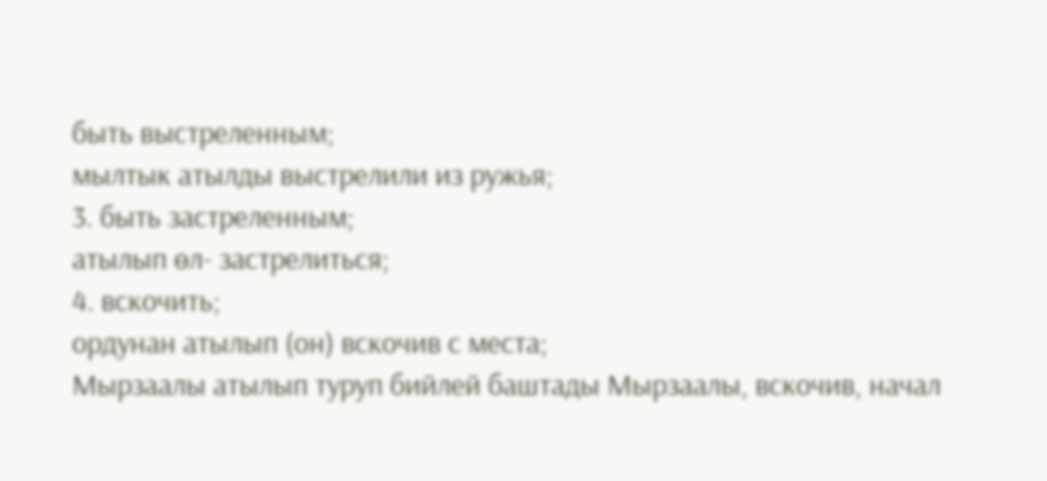быть выстреленным;
мылтык атылды выстрелили из ружья;
3. быть застреленным;
атылып өл- застрелиться;
4. вскочить;
ордунан атылып (он) вскочив с места;
Мырзаалы атылып туруп бийлей баштады Мырзаалы, вскочив, начал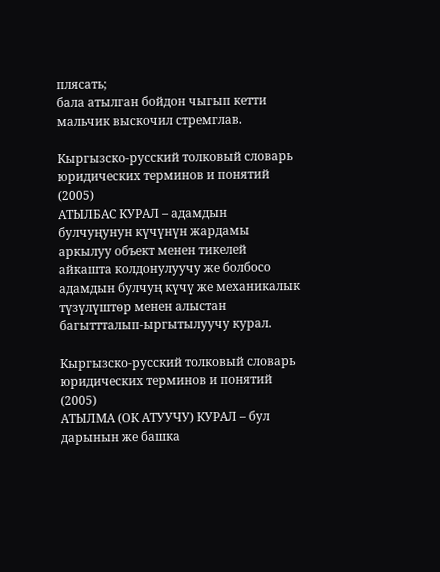плясать;
бала атылган бойдон чыгып кетти мальчик выскочил стремглав.

Кыргызско-русский толковый словарь юридических терминов и понятий (2005)
АТЫЛБАС КУРАЛ – адамдын булчуңунун күчүнүн жардамы аркылуу объект менен тикелей айкашта колдонулуучу же болбосо адамдын булчуң күчү же механикалык түзүлүштөр менен алыстан багыттталып-ыргытылуучу курал.

Кыргызско-русский толковый словарь юридических терминов и понятий (2005)
АТЫЛМА (ОК АТУУЧУ) КУРАЛ – бул дарынын же башка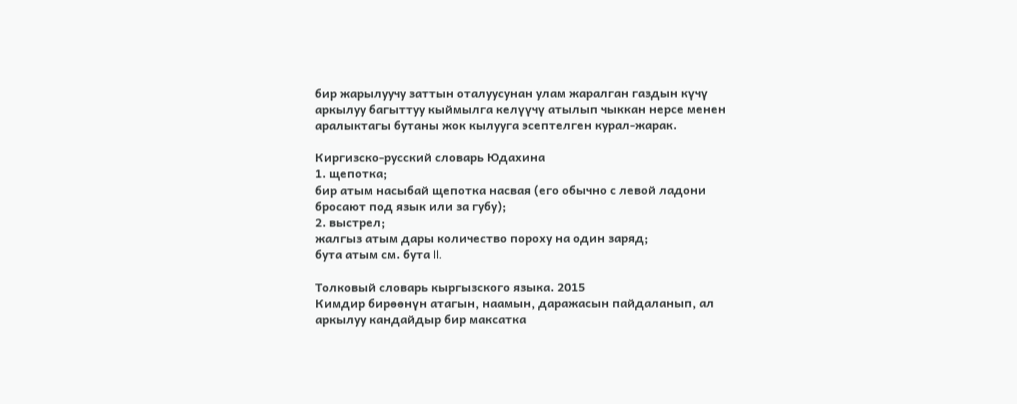бир жарылуучу заттын оталуусунан улам жаралган газдын күчү аркылуу багыттуу кыймылга келүүчү атылып чыккан нерсе менен аралыктагы бутаны жок кылууга эсептелген курал-жарак.

Киргизско-русский словарь Юдахина
1. щепотка;
бир атым насыбай щепотка насвая (его обычно с левой ладони бросают под язык или за губу);
2. выстрел;
жалгыз атым дары количество пороху на один заряд;
бута атым см. бута II.

Толковый словарь кыргызского языка. 2015
Кимдир бирөөнүн атагын, наамын, даражасын пайдаланып, ал аркылуу кандайдыр бир максатка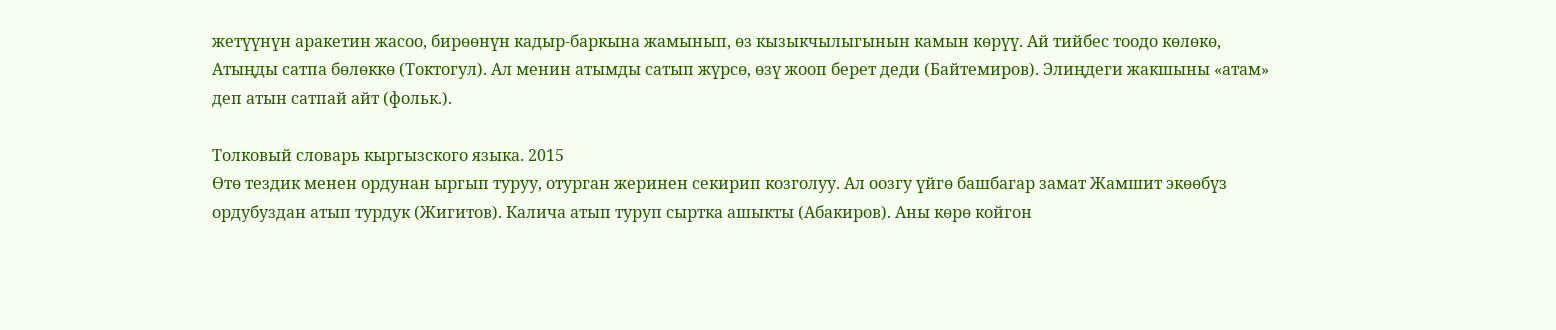жетүүнүн аракетин жасоо, бирөөнүн кадыр-баркына жамынып, өз кызыкчылыгынын камын көрүү. Ай тийбес тоодо көлөкө, Атыңды сатпа бөлөккө (Токтогул). Ал менин атымды сатып жүрсө, өзү жооп берет деди (Байтемиров). Элиңдеги жакшыны «атам» деп атын сатпай айт (фольк.).

Толковый словарь кыргызского языка. 2015
Өтө тездик менен ордунан ыргып туруу, отурган жеринен секирип козголуу. Ал оозгу үйгө башбагар замат Жамшит экөөбүз ордубуздан атып турдук (Жигитов). Калича атып туруп сыртка ашыкты (Абакиров). Аны көрө койгон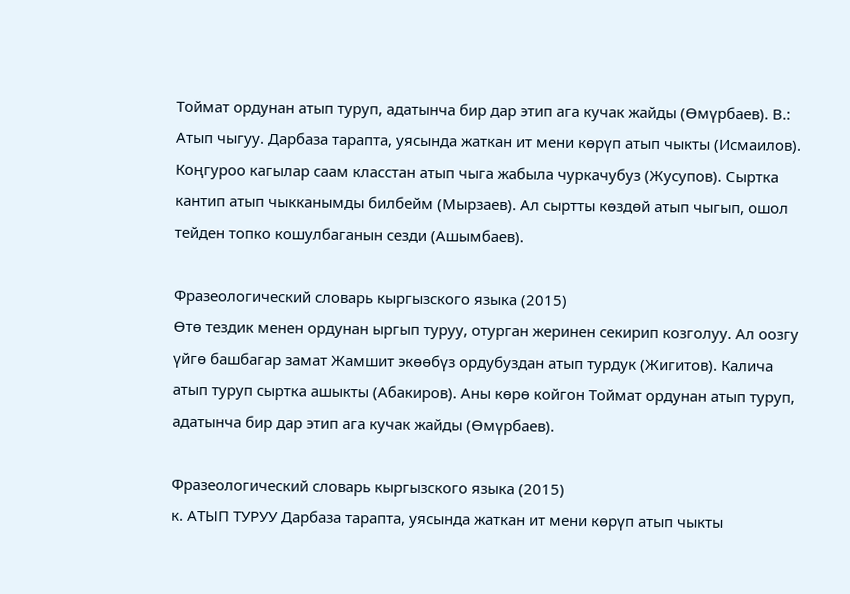Тоймат ордунан атып туруп, адатынча бир дар этип ага кучак жайды (Өмүрбаев). В.: Атып чыгуу. Дарбаза тарапта, уясында жаткан ит мени көрүп атып чыкты (Исмаилов). Коңгуроо кагылар саам класстан атып чыга жабыла чуркачубуз (Жусупов). Сыртка кантип атып чыкканымды билбейм (Мырзаев). Ал сыртты көздөй атып чыгып, ошол тейден топко кошулбаганын сезди (Ашымбаев).

Фразеологический словарь кыргызского языка (2015)
Өтө тездик менен ордунан ыргып туруу, отурган жеринен секирип козголуу. Ал оозгу үйгө башбагар замат Жамшит экөөбүз ордубуздан атып турдук (Жигитов). Калича атып туруп сыртка ашыкты (Абакиров). Аны көрө койгон Тоймат ордунан атып туруп, адатынча бир дар этип ага кучак жайды (Өмүрбаев).

Фразеологический словарь кыргызского языка (2015)
к. АТЫП ТУРУУ Дарбаза тарапта, уясында жаткан ит мени көрүп атып чыкты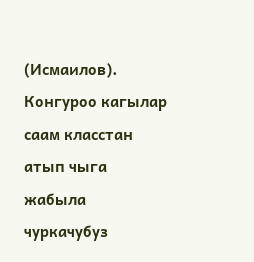(Исмаилов). Конгуроо кагылар саам класстан атып чыга жабыла чуркачубуз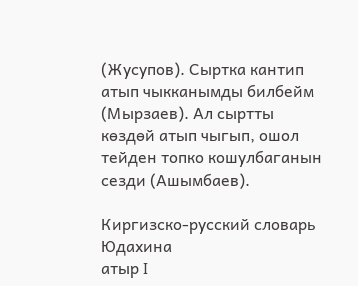(Жусупов). Сыртка кантип атып чыкканымды билбейм (Мырзаев). Ал сыртты көздөй атып чыгып, ошол тейден топко кошулбаганын сезди (Ашымбаев).

Киргизско-русский словарь Юдахина
атыр I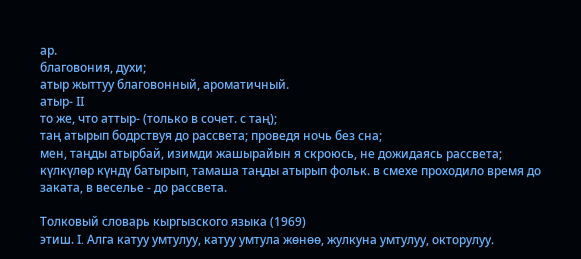ар.
благовония, духи;
атыр жыттуу благовонный, ароматичный.
атыр- II
то же, что аттыр- (только в сочет. с таң);
таң атырып бодрствуя до рассвета; проведя ночь без сна;
мен, таңды атырбай, изимди жашырайын я скроюсь, не дожидаясь рассвета;
күлкүлөр күндү батырып, тамаша таңды атырып фольк. в смехе проходило время до заката, в веселье - до рассвета.

Толковый словарь кыргызского языка (1969)
этиш. I. Алга катуу умтулуу, катуу умтула жөнөө, жулкуна умтулуу, окторулуу.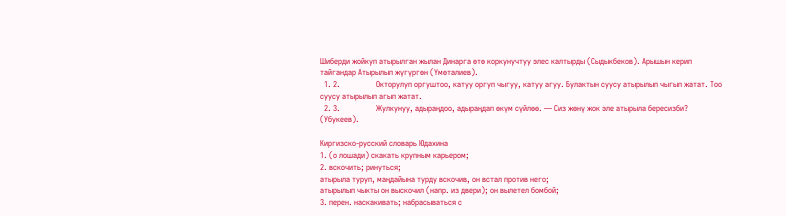Шиберди жойкуп атырылган жылан Динарга өтө коркунучтуу элес калтырды (Сыдыкбеков). Арышын керип тайгандар Атырылып жүгүргөн (Үмөталиев).
  1. 2.                  Окторулуп оргуштоо, катуу оргуп чыгуу, катуу агуу. Булактын суусу атырылып чыгып жатат. Тоо суусу атырылып агып жатат.
  2. 3.                  Жулкунуу, адыраңдоо, адыраңдап өкүм сүйлөө. — Сиз жөнү жок эле атырыла бересизби? (Убукеев).

Киргизско-русский словарь Юдахина
1. (о лошади) скакать крупным карьером;
2. вскочить; ринуться;
атырыла туруп, маңдайына турду вскочив, он встал против него;
атырылып чыкты он выскочил (напр. из двери); он вылетел бомбой;
3. перен. наскакивать; набрасываться с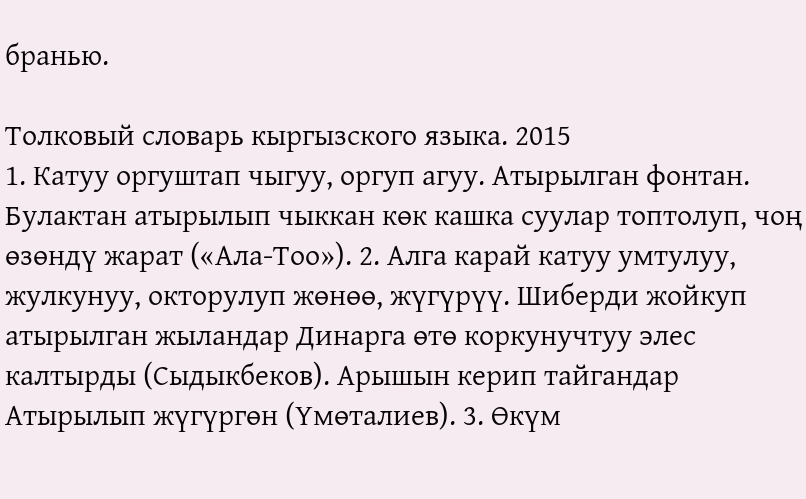бранью.

Толковый словарь кыргызского языка. 2015
1. Катуу оргуштап чыгуу, оргуп агуу. Атырылган фонтан. Булактан атырылып чыккан көк кашка суулар топтолуп, чоң өзөндү жарат («Ала-Тоо»). 2. Алга карай катуу умтулуу, жулкунуу, окторулуп жөнөө, жүгүрүү. Шиберди жойкуп атырылган жыландар Динарга өтө коркунучтуу элес калтырды (Сыдыкбеков). Арышын керип тайгандар Атырылып жүгүргөн (Үмөталиев). 3. Өкүм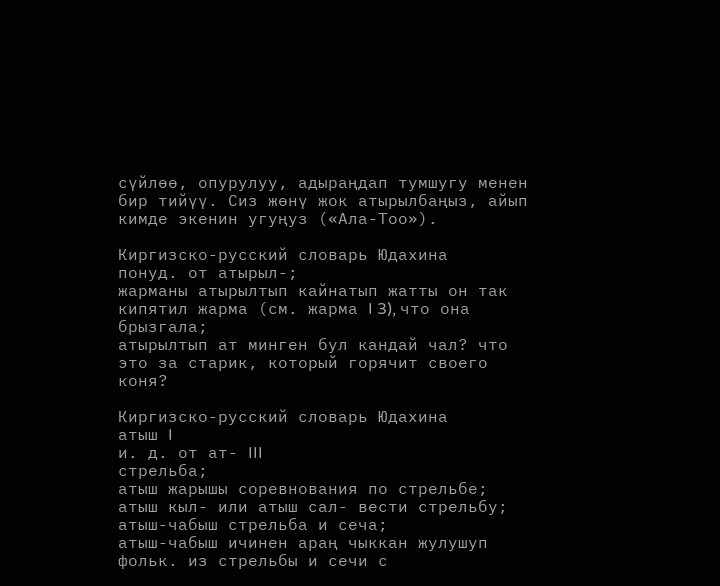сүйлөө, опурулуу, адыраңдап тумшугу менен бир тийүү. Сиз жөнү жок атырылбаңыз, айып кимде экенин угуңуз («Ала-Тоо»).

Киргизско-русский словарь Юдахина
понуд. от атырыл-;
жарманы атырылтып кайнатып жатты он так кипятил жарма (см. жарма I 3), что она брызгала;
атырылтып ат минген бул кандай чал? что это за старик, который горячит своего коня?

Киргизско-русский словарь Юдахина
атыш I
и. д. от ат- III
стрельба;
атыш жарышы соревнования по стрельбе;
атыш кыл- или атыш сал- вести стрельбу;
атыш-чабыш стрельба и сеча;
атыш-чабыш ичинен араң чыккан жулушуп фольк. из стрельбы и сечи с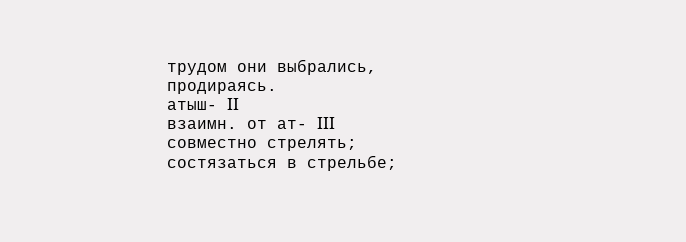трудом они выбрались, продираясь.
атыш- II
взаимн. от ат- III
совместно стрелять; состязаться в стрельбе;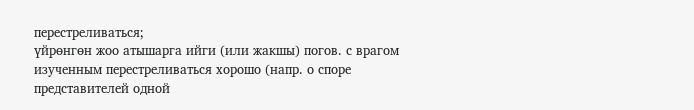перестреливаться;
үйрөнгөн жоо атышарга ийги (или жакшы) погов. с врагом изученным перестреливаться хорошо (напр. о споре представителей одной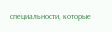специальности, которые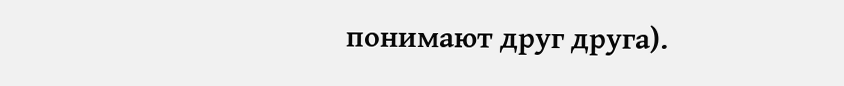понимают друг друга).